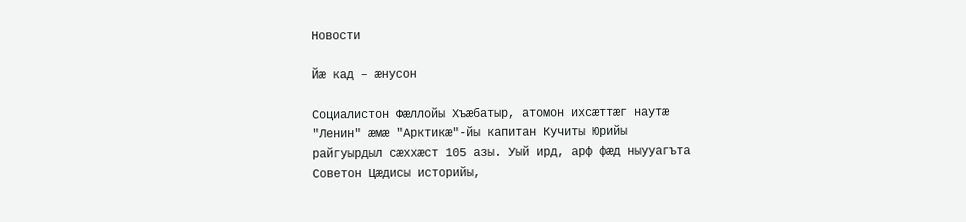Новости

Йæ кад – æнусон

Социалистон Фæллойы Хъæбатыр, атомон ихсæттæг наутæ "Ленин" æмæ "Арктикæ"-йы капитан Кучиты Юрийы райгуырдыл сæххæст 105 азы. Уый ирд, арф фæд ныууагъта Советон Цæдисы историйы,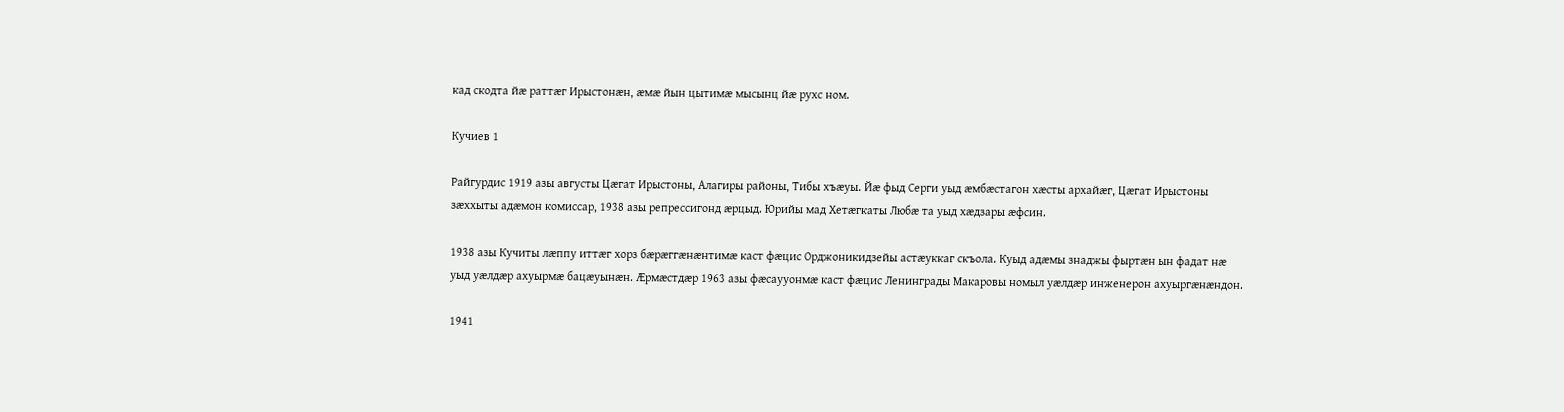кад скодта йæ раттæг Ирыстонæн, æмæ йын цытимæ мысынц йæ рухс ном.

Кучиев 1

Райгурдис 1919 азы августы Цæгат Ирыстоны, Алагиры районы, Тибы хъæуы. Йæ фыд Серги уыд æмбæстагон хæсты архайæг, Цæгат Ирыстоны зæххыты адæмон комиссар, 1938 азы репрессигонд æрцыд. Юрийы мад Хетæгкаты Любæ та уыд хæдзары æфсин.

1938 азы Кучиты лæппу иттæг хорз бæрæггæнæнтимæ каст фæцис Орджоникидзейы астæуккаг скъола. Куыд адæмы знаджы фыртæн ын фадат нæ уыд уæлдæр ахуырмæ бацæуынæн. Æрмæстдæр 1963 азы фæсаууонмæ каст фæцис Ленинграды Макаровы номыл уæлдæр инженерон ахуыргæнæндон.

1941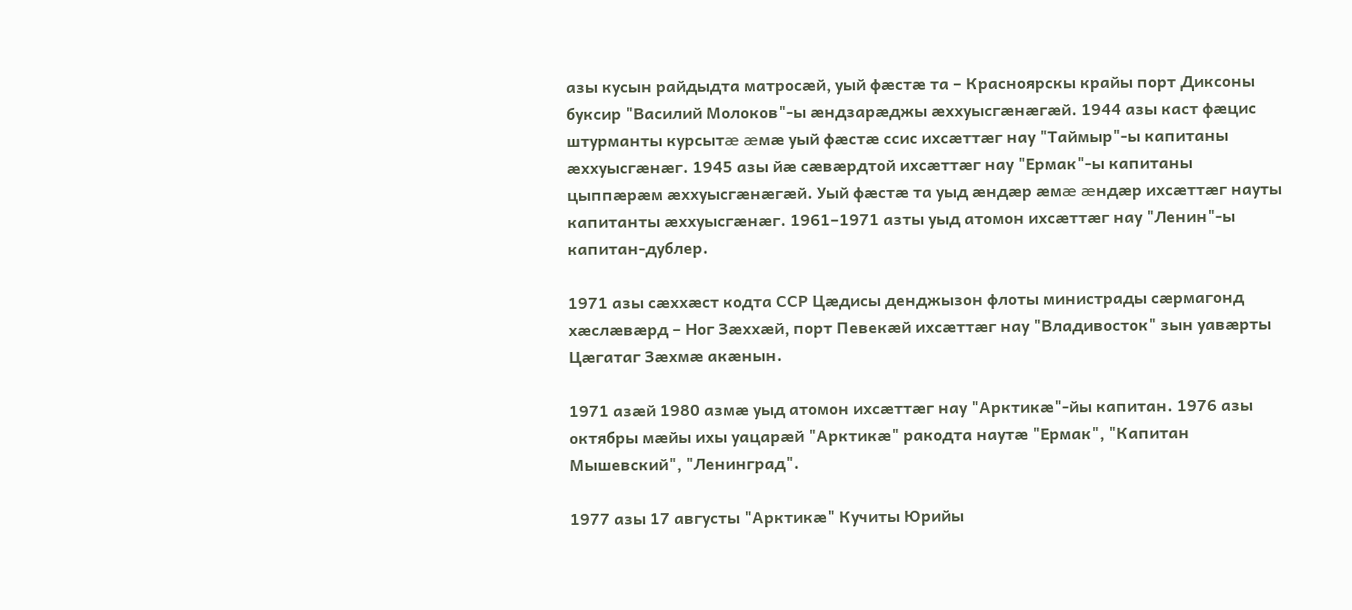азы кусын райдыдта матросæй, уый фæстæ та – Красноярскы крайы порт Диксоны буксир "Василий Молоков"-ы æндзарæджы æххуысгæнæгæй. 1944 азы каст фæцис штурманты курсытæ æмæ уый фæстæ ссис ихсæттæг нау "Таймыр"-ы капитаны æххуысгæнæг. 1945 азы йæ сæвæрдтой ихсæттæг нау "Ермак"-ы капитаны цыппæрæм æххуысгæнæгæй. Уый фæстæ та уыд æндæр æмæ æндæр ихсæттæг науты капитанты æххуысгæнæг. 1961–1971 азты уыд атомон ихсæттæг нау "Ленин"-ы капитан-дублер.

1971 азы сæххæст кодта ССР Цæдисы денджызон флоты министрады сæрмагонд хæслæвæрд – Ног Зæххæй, порт Певекæй ихсæттæг нау "Владивосток" зын уавæрты Цæгатаг Зæхмæ акæнын.

1971 азæй 1980 азмæ уыд атомон ихсæттæг нау "Арктикæ"-йы капитан. 1976 азы октябры мæйы ихы уацарæй "Арктикæ" ракодта наутæ "Ермак", "Капитан Мышевский", "Ленинград".

1977 азы 17 августы "Арктикæ" Кучиты Юрийы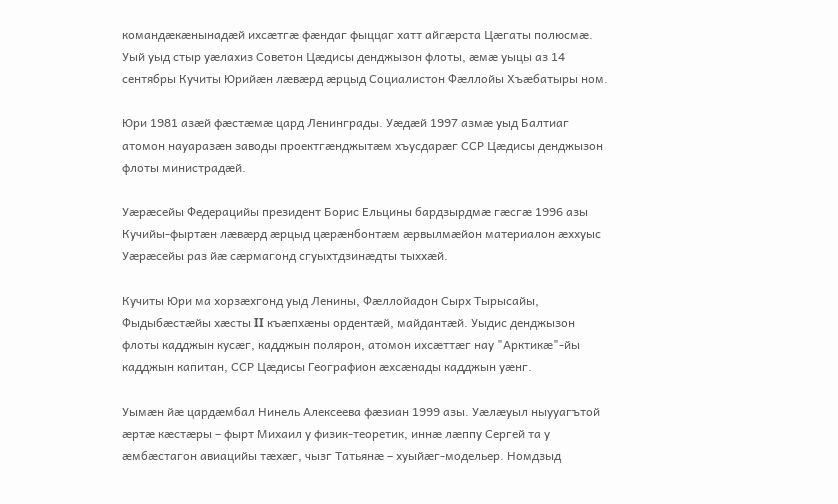командæкæнынадæй ихсæтгæ фæндаг фыццаг хатт айгæрста Цæгаты полюсмæ. Уый уыд стыр уæлахиз Советон Цæдисы денджызон флоты, æмæ уыцы аз 14 сентябры Кучиты Юрийæн лæвæрд æрцыд Социалистон Фæллойы Хъæбатыры ном.

Юри 1981 азæй фæстæмæ цард Ленинграды. Уæдæй 1997 азмæ уыд Балтиаг атомон науаразæн заводы проектгæнджытæм хъусдарæг ССР Цæдисы денджызон флоты министрадæй.

Уæрæсейы Федерацийы президент Борис Ельцины бардзырдмæ гæсгæ 1996 азы Кучийы-фыртæн лæвæрд æрцыд цæрæнбонтæм æрвылмæйон материалон æххуыс Уæрæсейы раз йæ сæрмагонд сгуыхтдзинæдты тыххæй.

Кучиты Юри ма хорзæхгонд уыд Ленины, Фæллойадон Сырх Тырысайы, Фыдыбæстæйы хæсты II къæпхæны ордентæй, майдантæй. Уыдис денджызон флоты кадджын кусæг, кадджын полярон, атомон ихсæттæг нау "Арктикæ"-йы кадджын капитан, ССР Цæдисы Географион æхсæнады кадджын уæнг.

Уымæн йæ цардæмбал Нинель Алексеева фæзиан 1999 азы. Уæлæуыл ныууагътой æртæ кæстæры – фырт Михаил у физик-теоретик, иннæ лæппу Сергей та у æмбæстагон авиацийы тæхæг, чызг Татьянæ – хуыйæг-модельер. Номдзыд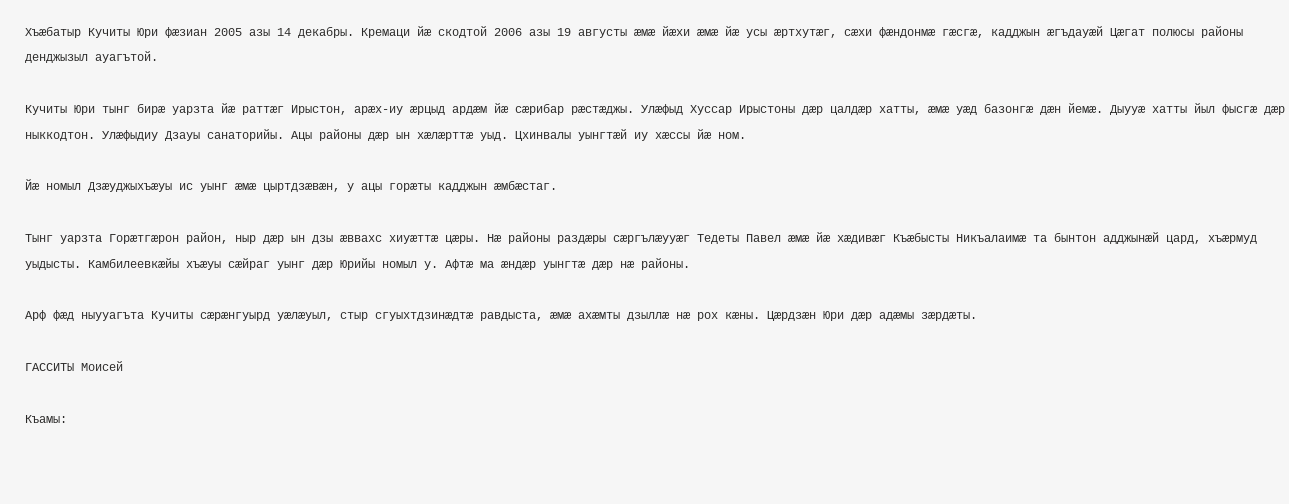Хъæбатыр Кучиты Юри фæзиан 2005 азы 14 декабры. Кремаци йæ скодтой 2006 азы 19 августы æмæ йæхи æмæ йæ усы æртхутæг, сæхи фæндонмæ гæсгæ, кадджын æгъдауæй Цæгат полюсы районы денджызыл ауагътой.

Кучиты Юри тынг бирæ уарзта йæ раттæг Ирыстон, арæх-иу æрцыд ардæм йæ сæрибар рæстæджы. Улæфыд Хуссар Ирыстоны дæр цалдæр хатты, æмæ уæд базонгæ дæн йемæ. Дыууæ хатты йыл фысгæ дæр ныккодтон. Улæфыдиу Дзауы санаторийы. Ацы районы дæр ын хæлæрттæ уыд. Цхинвалы уынгтæй иу хæссы йæ ном.

Йæ номыл Дзæуджыхъæуы ис уынг æмæ цыртдзæвæн, у ацы горæты кадджын æмбæстаг.

Тынг уарзта Горæтгæрон район, ныр дæр ын дзы æввахс хиуæттæ цæры. Нæ районы раздæры сæргълæууæг Тедеты Павел æмæ йæ хæдивæг Къæбысты Никъалаимæ та бынтон адджынæй цард, хъæрмуд уыдысты. Камбилеевкæйы хъæуы сæйраг уынг дæр Юрийы номыл у. Афтæ ма æндæр уынгтæ дæр нæ районы.

Арф фæд ныууагъта Кучиты сæрæнгуырд уæлæуыл, стыр сгуыхтдзинæдтæ равдыста, æмæ ахæмты дзыллæ нæ рох кæны. Цæрдзæн Юри дæр адæмы зæрдæты.

ГАССИТЫ Моисей

Къамы: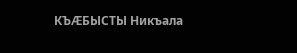КЪÆБЫСТЫ Никъала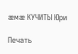æмæ КУЧИТЫ Юри

Печать